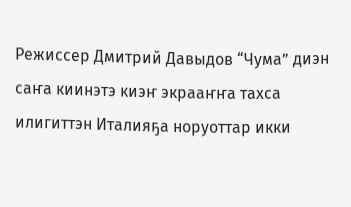Режиссер Дмитрий Давыдов “Чума” диэн саҥа киинэтэ киэҥ экрааҥҥа тахса илигиттэн Италияҕа норуоттар икки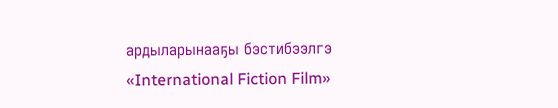ардыларынааҕы бэстибээлгэ «International Fiction Film»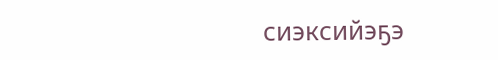сиэксийэҕэ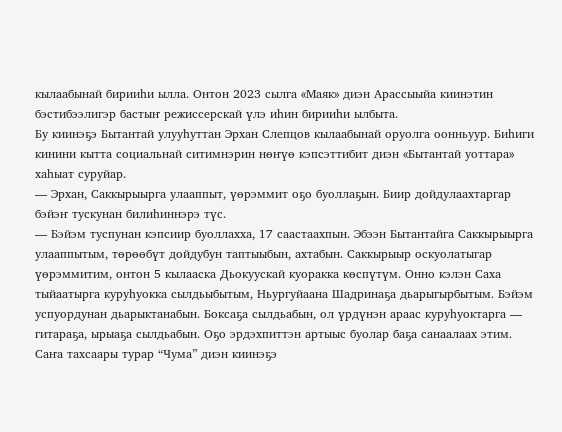кылаабынай бирииһи ылла. Онтон 2023 сылга «Маяк» диэн Арассыыйа киинэтин бэстибээлигэр бастыҥ режиссерскай үлэ иһин бирииһи ылбыта.
Бу киинэҕэ Бытантай улууһуттан Эрхан Слепцов кылаабынай оруолга оонньуур. Биһиги кинини кытта социальнай ситимнэрин нөҥүө кэпсэттибит диэн «Бытантай уоттара» хаһыат суруйар.
— Эрхан, Саккырыырга улааппыт, үөрэммит оҕо буоллаҕын. Биир дойдулаахтаргар бэйэҥ тускунан билиһиннэрэ түс.
— Бэйэм туспунан кэпсиир буоллахха, 17 саастаахпын. Эбээн Бытантайга Саккырыырга улааппытым, төрөөбүт дойдубун таптыыбын, ахтабын. Саккырыыр оскуолатыгар үөрэммитим, онтон 5 кылааска Дьокуускай куоракка көспүтүм. Онно кэлэн Саха тыйаатырга куруһуокка сылдьыбытым, Ньургуйаана Шадринаҕа дьарыгырбытым. Бэйэм успуордунан дьарыктанабын. Боксаҕа сылдьабын, ол үрдүнэн араас куруһуоктарга — гитараҕа, ырыаҕа сылдьабын. Оҕо эрдэхпиттэн артыыс буолар баҕа санаалаах этим. Саҥа тахсаары турар “Чума” диэн киинэҕэ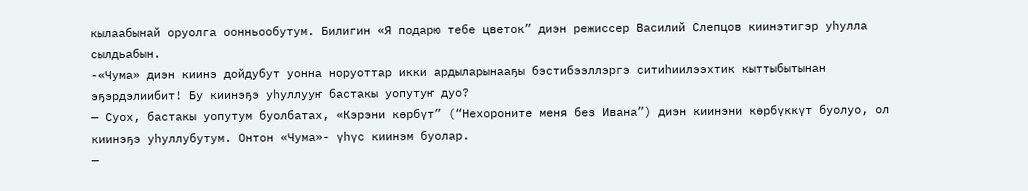кылаабынай оруолга оонньообутум. Билигин «Я подарю тебе цветок” диэн режиссер Василий Слепцов киинэтигэр уһулла сылдьабын.
-«Чума» диэн киинэ дойдубут уонна норуоттар икки ардыларынааҕы бэстибээллэргэ ситиһиилээхтик кыттыбытынан эҕэрдэлиибит! Бу киинэҕэ уһуллууҥ бастакы уопутуҥ дуо?
— Суох, бастакы уопутум буолбатах, «Кэрэни көрбүт” (“Нехороните меня без Ивана”) диэн киинэни көрбүккүт буолуо, ол киинэҕэ уһуллубутум. Онтон «Чума»- үһүс киинэм буолар.
—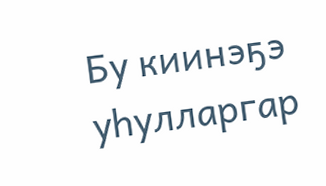Бу киинэҕэ уһулларгар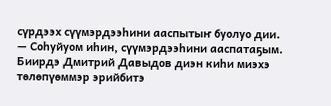сүрдээх сүүмэрдээһини ааспытыҥ буолуо дии.
— Соһуйуом иһин, сүүмэрдээһини ааспатаҕым. Биирдэ Дмитрий Давыдов диэн киһи миэхэ төлөпүөммэр эрийбитэ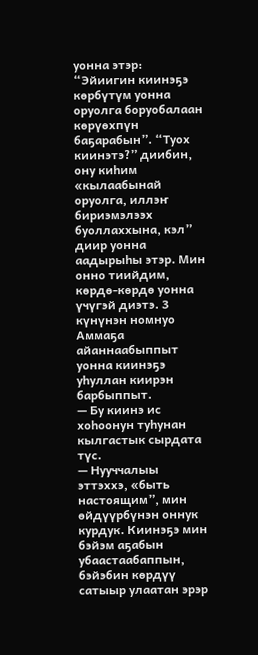уонна этэр: “Эйиигин киинэҕэ көрбүтүм уонна оруолга боруобалаан көрүөхпүн баҕарабын”. “Туох киинэтэ?” диибин, ону киһим «кылаабынай оруолга, иллэҥ бириэмэлээх буоллаххына, кэл” диир уонна аадырыһы этэр. Мин онно тиийдим, көрдө-көрдө уонна үчүгэй диэтэ. 3 күнүнэн номнуо Аммаҕа айаннаабыппыт уонна киинэҕэ уһуллан киирэн барбыппыт.
— Бу киинэ ис хоһоонун туһунан кылгастык сырдата түс.
— Нууччалыы эттэххэ, «быть настоящим”, мин өйдүүрбүнэн оннук курдук. Киинэҕэ мин бэйэм аҕабын убаастаабаппын, бэйэбин көрдүү сатыыр улаатан эрэр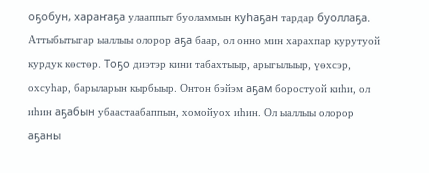оҕобун, хараҥаҕа улааппыт буоламмын куһаҕан тардар буоллаҕа. Аттыбытыгар ыаллыы олорор аҕа баар, ол онно мин харахпар курутуой курдук көстөр. Тоҕо диэтэр кини табахтыыр, арыгылыыр, үөхсэр, охсуһар, барыларын кырбыыр. Онтон бэйэм аҕам боростуой киһи, ол иһин аҕабын убаастаабаппын, хомойуох иһин. Ол ыаллыы олорор аҕаны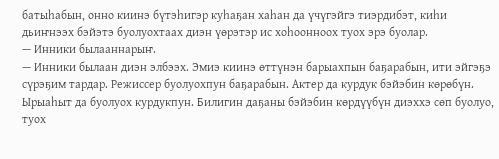батыһабын, онно киинэ бүтэһигэр куһаҕан хаһан да үчүгэйгэ тиэрдибэт, киһи дьиҥнээх бэйэтэ буолуохтаах диэн үөрэтэр ис хоһоонноох туох эрэ буолар.
— Инники былааннарыҥ.
— Инники былаан диэн элбээх. Эмиэ киинэ өттүнэн барыахпын баҕарабын, ити эйгэҕэ сүрэҕим тардар. Режиссер буолуохпун баҕарабын. Актер да курдук бэйэбин көрөбүн. Ырыаһыт да буолуох курдукпун. Билигин даҕаны бэйэбин көрдүүбүн диэххэ сөп буолуо, туох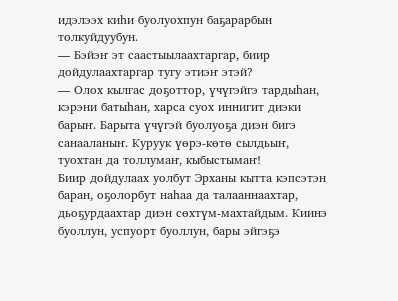идэлээх киһи буолуохпун баҕарарбын толкуйдуубун.
— Бэйэҥ эт саастыылаахтаргар, биир дойдулаахтаргар тугу этиэҥ этэй?
— Олох кылгас доҕоттор, үчүгэйгэ тардыһан, кэрэни батыһан, харса суох иннигит диэки барыҥ. Барыта үчүгэй буолуоҕа диэн бигэ санааланыҥ. Куруук үөрэ-көтө сылдьыҥ, туохтан да толлумаҥ, кыбыстымаҥ!
Биир дойдулаах уолбут Эрханы кытта кэпсэтэн баран, оҕолорбут наһаа да талааннаахтар, дьоҕурдаахтар диэн сөхтүм-махтайдым. Киинэ буоллун, успуорт буоллун, бары эйгэҕэ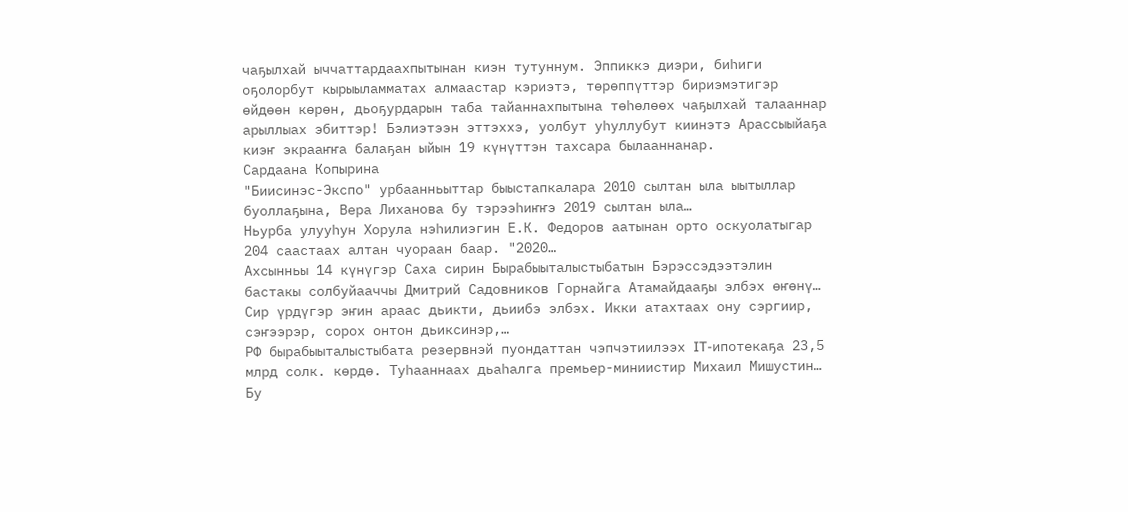чаҕылхай ыччаттардаахпытынан киэн тутуннум. Эппиккэ диэри, биһиги оҕолорбут кырыыламматах алмаастар кэриэтэ, төрөппүттэр бириэмэтигэр өйдөөн көрөн, дьоҕурдарын таба тайаннахпытына төһөлөөх чаҕылхай талааннар арыллыах эбиттэр! Бэлиэтээн эттэххэ, уолбут уһуллубут киинэтэ Арассыыйаҕа киэҥ экрааҥҥа балаҕан ыйын 19 күнүттэн тахсара былааннанар.
Сардаана Копырина
"Биисинэс-Экспо" урбаанньыттар быыстапкалара 2010 сылтан ыла ыытыллар буоллаҕына, Вера Лиханова бу тэрээһиҥҥэ 2019 сылтан ыла…
Ньурба улууһун Хорула нэһилиэгин Е.К. Федоров аатынан орто оскуолатыгар 204 саастаах алтан чуораан баар. "2020…
Ахсынньы 14 күнүгэр Саха сирин Бырабыыталыстыбатын Бэрэссэдээтэлин бастакы солбуйааччы Дмитрий Садовников Горнайга Атамайдааҕы элбэх өҥөнү…
Сир үрдүгэр эҥин араас дьикти, дьиибэ элбэх. Икки атахтаах ону сэргиир, сэҥээрэр, сорох онтон дьиксинэр,…
РФ бырабыыталыстыбата резервнэй пуондаттан чэпчэтиилээх IT-ипотекаҕа 23,5 млрд солк. көрдө. Туһааннаах дьаһалга премьер-миниистир Михаил Мишустин…
Бу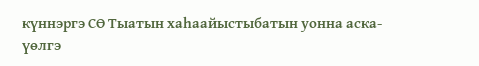күннэргэ СӨ Тыатын хаһаайыстыбатын уонна аска-үөлгэ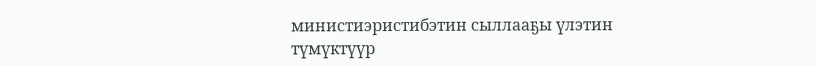министиэристибэтин сыллааҕы үлэтин түмүктүүр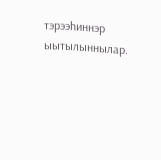тэрээһиннэр ыытылыннылар.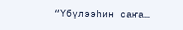“Үбүлээһин саҥа…